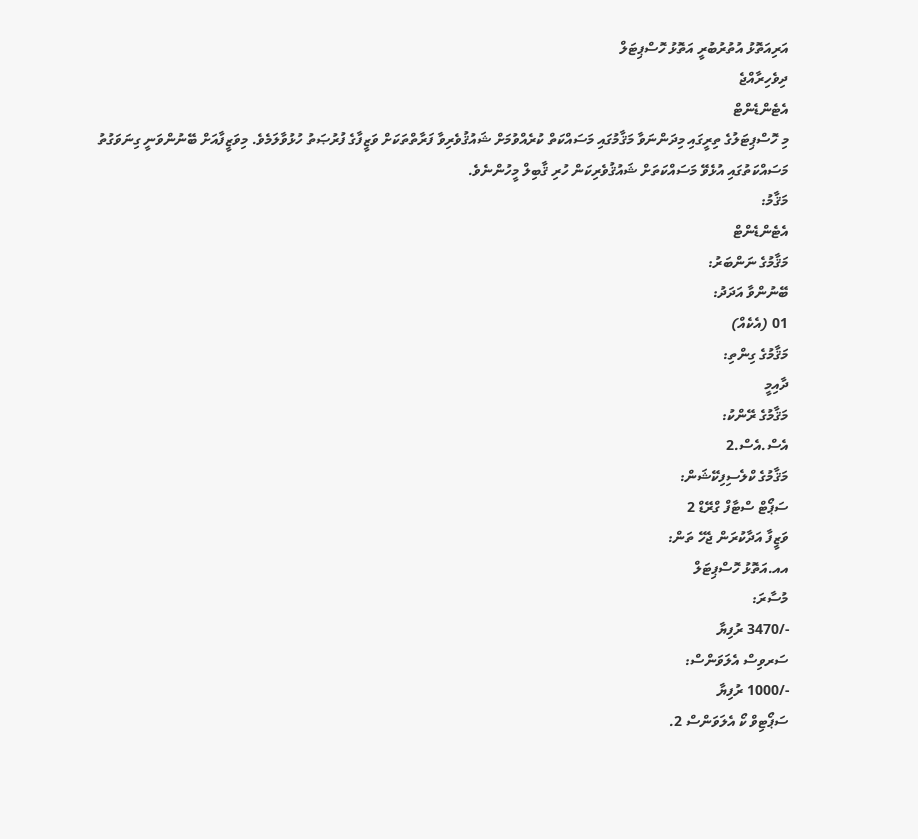އަރިއަތޮޅު އުތުރުބުރީ އަތޮޅު ހޮސްޕިޓަލް
ދިވެހިރާއްޖެ
އެޓެންޑެންޓް
މި ހޮސްޕިޓަލުގެ ތިރީގައި މިދަންނަވާ މަޤާމުގައި މަސައްކަތް ކުރެއްވުމަށް ޝައުޤުވެރިވާ ފަރާތްތަކަށް ވަޒީފާގެ ފުރުޞަތު ހުޅުވާލަމެވެ. މިވަޒީފާއަށް ބޭނުންވަނީ ގިނަވަގުތު މަސައްކަތުގައި އުޅެވޭ މަސައްކަތަށް ޝައުޤުވެރިކަން ހުރި ޤާބިލް މީހުންނެވެ.
މަޤާމު:
އެޓެންޑެންޓް
މަޤާމުގެ ނަންބަރު:
ބޭނުންވާ އަދަދު:
01 (އެކެއް)
މަޤާމުގެ ގިންތި:
ދާއިމީ
މަޤާމުގެ ރޭންކު:
އެސް.އެސް.2
މަޤާމުގެ ކްލެސިފިކޭޝަން:
ސަޕޯޓް ސްޓާފް ގްރޭޑް 2
ވަޒީފާ އަދާކުރަން ޖެހޭ ތަން:
އއ.އަތޮޅު ހޮސްޕިޓަލް
މުސާރަ:
-/3470 ރުފިޔާ
ސަރވިސް އެލަވަންސް:
-/1000 ރުފިޔާ
ސަޕޯޓިވް ކޯ އެލަވަންސް 2.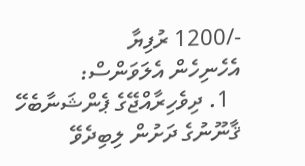-/1200 ރުފިޔާ
އެހެނިހެން އެލަވަންސް:
  1. ދިވެހިރާއްޖޭގެ ޕެންޝަނާބެހޭ ޤާނޫނުގެ ދަށުން ލިބިދެވޭ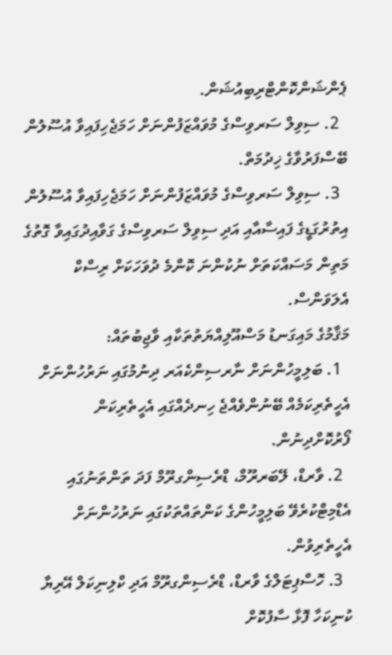ޕެންޝަންކޮންޓްރިބިއުޝަން.
  2. ސިވިލް ސަރވިސްގެ މުވައްޒަފުންނަށް ހަމަޖެހިފައިވާ އުސޫލުން ބޭސްފަރުވާގެ ޚިދުމަތް.
  3. ސިވިލް ސަރވިސްގެ މުވައްޒަފުންނަށް ހަމަޖެހިފައިވާ އުސޫލުން އިތުރުގަޑީގެ ފައިސާއާއި އަދި ސިވިލް ސަރވިސްގެ ގަވާއިދުގައިވާ ގޮތުގެ މަތިން މަސައްކަތަށް ނުކުންނަ ކޮންމެ ދުވަހަކަށް ރިސްކް އެލަވަންސް.
މަޤާމުގެ މައިގަނޑު މަސްއޫލިއްޔަތުތަކާއި ވާޖިބުތައް:
  1. ބަލިމީހުންނަށް ނާރސިންކެއަރ ދިނުމުގައި ނަރުހުންނަށް އެހީތެރިކަމެއް ބޭނުންވެއްޖެ ހިނދެއްގައި އެހީތެރިކަން ފޯރުކޮށްދިނުން.
  2. ވާރޑް، ލޭބަރރޫމް، ޑްރެސިންގރޫމް ފަދަ ތަންތަނުގައި އެޑްމިޓްކުރެވޭ ބަލިމީހުންގެ ކަންތައްތަކުގައި ނަރުހުންނަށް އެހީތެރިވުން.
  3. ހޮސްޕިޓަލްގެ ވާރޑް، ޑްރެސިންގރޫމް އަދި ކްލިނިކަލް އޭރިޔާ ކުނިކަހާ ފޮޅާ ސާފުކޮށް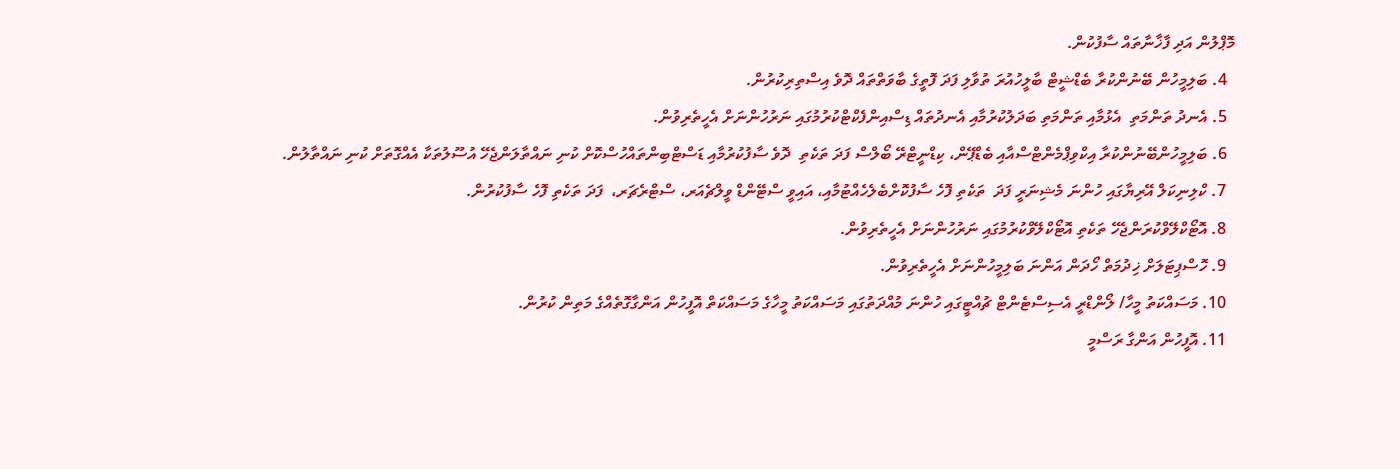މޮޕްލުން އަދި ފާޚާނާތައް ސާފުކުން.
  4. ބަލިމީހުން ބޭނުންކުރާ ބެޑްޝީޓް ބާލީހުއުރަ ތުވާލި ފަދަ ފޮތީގެ ބާވަތްތައް ދޮވެ އިސްތިރިކުރުން.
  5. އެނދު ތަންމަތި  އެޅުމާއި ތަންމަތި ބަދަލުކުރުމާއި އެނދުތައް ޑިސްއިންފެކްޓްކުރުމުގައި ނަރުހުންނަށް އެހީތެރިވުން.
  6. ބަލިމީހުންބޭނުންކުރާ އިކްވިޕްމެންޓްސްއާއި ބެޑްޕޭން، ކިޑްނީޓްރޭ ބޯލްސް ފަދަ ތަކެތި  ދޮވެ ސާފުކުރުމާއި ޑަސްޓްބިންތައްހުސްކޮށް ކުނި ނައްތާލަންޖެހޭ އުސޫލުތަކާ އެއްގޮތަށް ކުނި ނައްތާލުން.
  7. ކްލިނިކަލް އޭރިޔާގައި ހުންނަ މެޝިނަރީ ފަދަ  ތަކެތި ފޮހެ ސާފުކޮށްބެލެހެއްޓުމާއި، އައިވީ ސްޓޭންޑް ވީލްޗެއަރ، ސްޓްރެޗަރ،  ފަދަ ތަކެތި ފޮހެ ސާފުކުރުން.
  8. އޮޓޯކްލޭވްކުރަންޖެހޭ ތަކެތި އޮޓޯކްލޭވްކުރުމުގައި ނަރުހުންނަށް އެހީތެރިވުން.
  9. ހޮސްޕިޓަލަށް ޚިދުމަތް ހޯދަން އަންނަ ބަލިމީހުންނަށް އެހީތެރިވުން.
  10. މަސައްކަތު މީހާ/ ލޯންޑްރީ އެސިސްޓެންޓް ޗުއްޓީގައި ހުންނަ މުއްދަތުގައި މަސައްކަތު މީހާގެ މަސައްކަތް އޮފީހުން އަންގާގޮތެއްގެ މަތިން ކުރުން.
  11. އޮފީހުން އަންގާ ރަސްމީ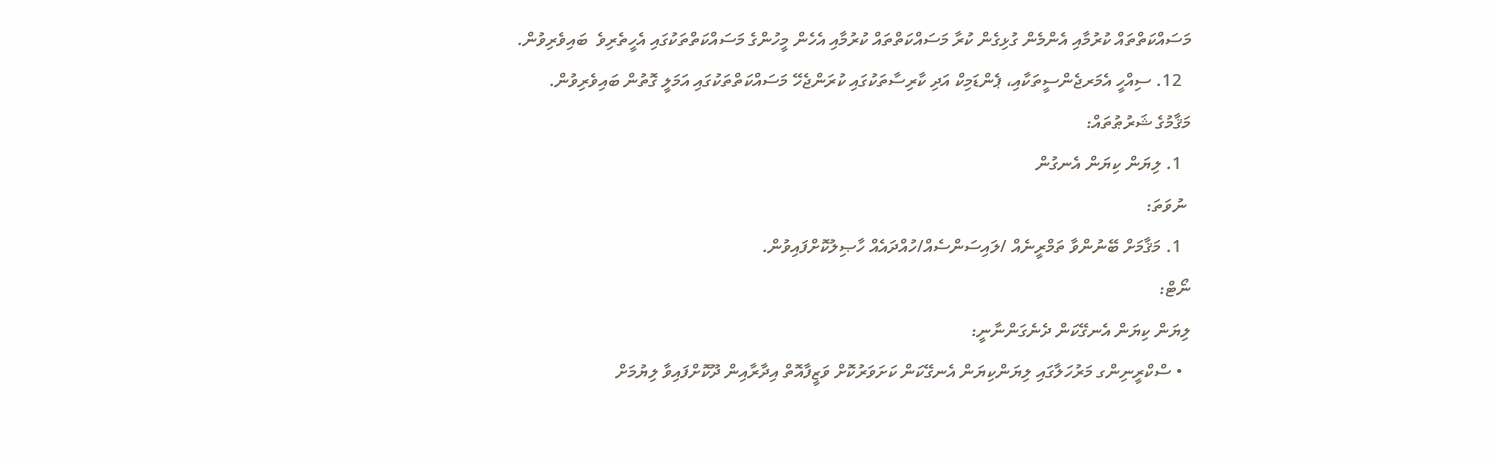މަސައްކަތްތައް ކުރުމާއި އެންމެން ގުޅިގެން ކުރާ މަސައްކަތްތައް ކުރުމާއި އެހެން މީހުންގެ މަސައްކަތްތަކުގައި އެހީތެރިވެ  ބައިވެރިވުން.
  12. ސިއްހީ އެމަރޖެންސީތަކާއި، ޕެންޑަމިކް އަދި ކާރިސާތަކުގައި ކުރަންޖެހޭ މަސައްކަތްތަކުގައި އަމަލީ ގޮތުން ބައިވެރިވުން.
މަޤާމުގެ ޝަރުޠުތައް:
  1. ލިޔަން ކިޔަން އެނގުން
 ނުވަތަ:
  1. މަޤާމަށް ބޭނުންވާ ތަމްރީނެއް /ލައިސަންސެއް/ހުއްދައެއް ހާޞިލުކޮށްފައިވުން.
ނޯޓް:
ލިޔަން ކިޔަން އެނގޭކަން ދެނެގަންނާނީ:
  • ސްކްރީނިންގ މަރުހަލާގައި ލިޔަންކިޔަން އެނގޭކަން ކަށަވަރުކޮށް ވަޒީފާއޮތް އިދާރާއިން ދޫކޮށްފައިވާ ލިޔުމަށް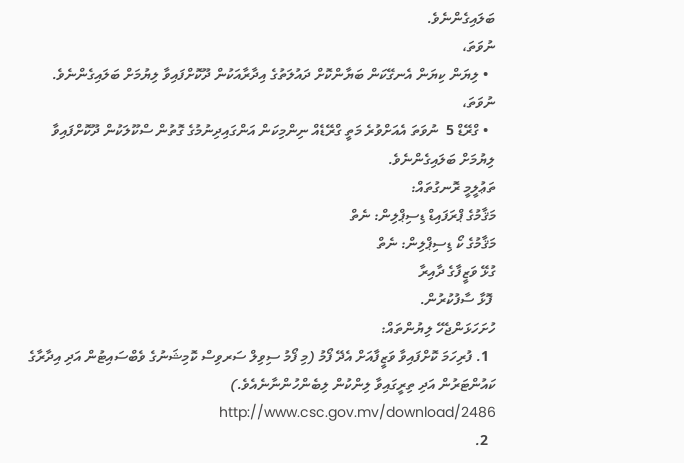ބަލައިގެންނެވެ.
ނުވަތަ،
  • ލިޔަން ކިޔަން އެނގޭކަން ބަޔާންކޮށް ދައުލަތުގެ އިދާރާއަކުން ދޫކޮށްފައިވާ ލިޔުމަށް ބަލައިގެންނެވެ.
ނުވަތަ،
  • ގްރޭޑް 5  ނުވަތަ އެއަށްވުރެ މަތީ ގްރޭޑެއް ނިންމިކަން އަންގައިދިނުމުގެ ގޮތުން ސްކޫލަކުން ދޫކޮށްފައިވާ ލިޔުމަށް ބަލައިގެންނެވެ.
ތަޢުލީމީ ރޮނގުތައް:
މަޤާމުގެ ޕްރަފައިޑް ޑިސިޕްލިން: ނެތް
މަޤާމުގެ ކޯ ޑިސިޕްލިން: ނެތް
ގުޅޭ ވަޒީފާގެ ދާއިރާ
 ފޮޅާ ސާފުކުރުން.
ހުށަހަޅަންޖެހޭ ލިޔުންތައް:
  1. ފުރިހަމަ ކޮށްފައިވާ ވަޒީފާއަށް އެދޭ ފޯމު (މި ފޯމު ސިވިލް ސަރވިސް ކޮމިޝަނުގެ ވެބްސައިޓުން އަދި އިދާރާގެ ކައުންޓަރުން އަދި ތިރީގައިވާ ލިންކުން ލިބެންހުންނާނެއެވެ.) http://www.csc.gov.mv/download/2486
  2.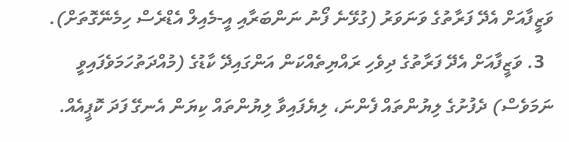ވަޒީފާއަށް އެދޭ ފަރާތުގެ ވަނަވަރު (ގުޅޭނެ ފޯނު ނަންބަރާއި އީ-މެއިލް އެޑްރެސް ހިމެނޭގޮތަށް).
  3. ވަޒީފާއަށް އެދޭ ފަރާތުގެ ދިވެހި ރައްޔިތެއްކަން އަންގައިދޭ ކާޑުގެ (މުއްދަތުހަމަވެފައިވީ ނަމަވެސް) ދެފުށުގެ ލިޔުންތައް ފެންނަ، ލިޔެފައިވާ ލިޔުންތައް ކިޔަން އެނގޭ ފަދަ ކޮޕީއެއް.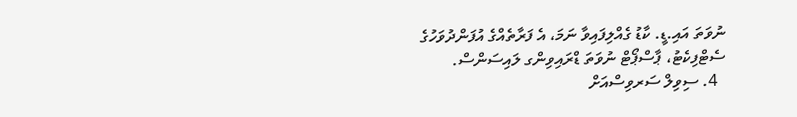ނުވަތަ އައި.ޑީ. ކާޑު ގެއްލިފައިވާ ނަމަ، އެ ފަރާތެއްގެ އުފަންދުވަހުގެ ސެޓްފިކެޓު، ޕާސްޕޯޓް ނުވަތަ ޑްރައިވިންގ ލައިސަންސް.
  4. ސިވިލް ސަރވިސްއަށް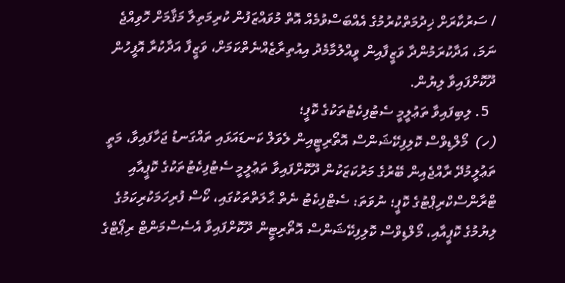/ ސަރުކާރަށް ޚިދުމަތްކުރުމުގެ އެއްބަސްވުމެއް އޮތް މުވައްޒަފުން ކުރިމަތިލާ މަޤާމަށް ހޮވިއްޖެ ނަމަ، އަދާކުރަމުންދާ ވަޒީފާއިން ވީއްލުމާމެދު އިއުތިރާޒެއްނެތްކަމަށް، ވަޒީފާ އަދާކުރާ އޮފީހުން ދޫކޮށްފައިވާ ލިޔުން.
  5. ލިބިފައިވާ ތަޢުލީމީ ސެޓުފިކެޓުތަކުގެ ކޮޕީ؛
(ހ)  މޯލްޑިވްސް ކޮލިފިކޭޝަންސް އޮތޯރިޓީއިން ލެވަލް ކަނޑައަޅައި ތައްގަނޑު ޖަހާފައިވާ، މަތީ ތަޢުލީމުދޭ ރާއްޖެއިން ބޭރުގެ މަރުކަޒަކުން ދޫކޮށްފައިވާ ތަޢުލީމީ ސެޓުފިކެޓުތަކުގެ ކޮޕީއާއި ޓްރާންސްކްރިޕްޓުގެ ކޮޕީ؛ ނުވަތަ: ސެޓްފިކެޓު ނެތް ޙާލަތްތަކުގައި، ކޯސް ފުރިހަމަކުރިކަމުގެ ލިޔުމުގެ ކޮޕީއާއި، މޯލްޑިވްސް ކޮލިފިކޭޝަންސް އޮތޯރިޓީން ދޫކޮށްފައިވާ އެސެސްމަންޓް ރިޕޯޓްގެ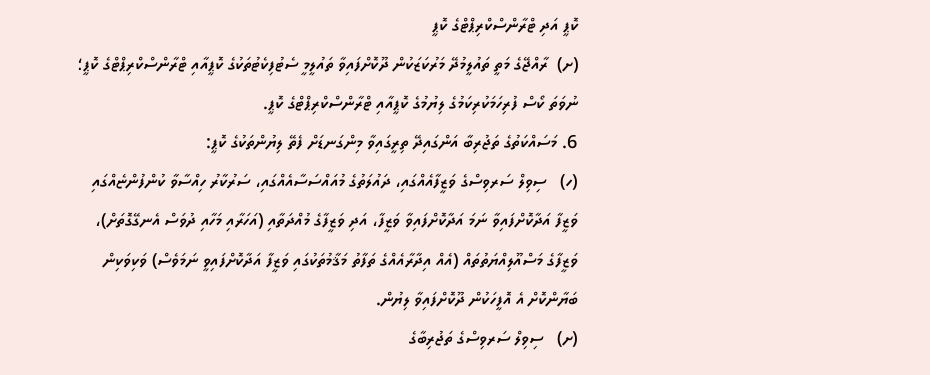ކޮޕީ އަދި ޓްރާންސްކްރިޕްޓްގެ ކޮޕީ
(ށ)  ރާއްޖޭގެ މަތީ ތައުލީމުދޭ މަރުކަޒަކުން ދޫކޮށްފައިވާ ތައުލީމީ ސެޓުފިކެޓުތަކުގެ ކޮޕީއާއި ޓްރާންސްކްރިޕްޓްގެ ކޮޕީ؛ ނުވަތަ ކޯސް ފުރިހަމަކުރިކަމުގެ ލިޔުމުގެ ކޮޕީއާއި ޓްރާންސްކްރިޕްޓްގެ ކޮޕީ.
6. މަސައްކަތުގެ ތަޖުރިބާ އަންގައިދޭ ތިރީގައިވާ މިންގަނޑަށް ފެތޭ ލިޔުންތަކުގެ ކޮޕީ:
(ހ)   ސިވިލް ސަރވިސްގެ ވަޒީފާއެއްގައި، ދައުލަތުގެ މުއައްސަސާއެއްގައި، ސަރުކާރު ހިއްސާވާ ކުންފުންޏެއްގައި ވަޒީފާ އަދާކޮށްފައިވާ ނަމަ އަދާކޮށްފައިވާ ވަޒީފާ، އަދި ވަޒީފާގެ މުއްދަތާއި (އަހަރާއި މަހާއި ދުވަސް އެނގޭގޮތަށް)، ވަޒީފާގެ މަސްއޫލިއްޔަތުތައް (އެއް އިދާރާއެއްގެ ތަފާތު މަޤާމުތަކުގައި ވަޒީފާ އަދާކޮށްފައިވީ ނަމަވެސް) ވަކިވަކިން ބަޔާންކޮށް އެ އޮފީހަކުން ދޫކޮށްފައިވާ ލިޔުން.
(ށ)   ސިވިލް ސަރވިސްގެ ތަޖުރިބާގެ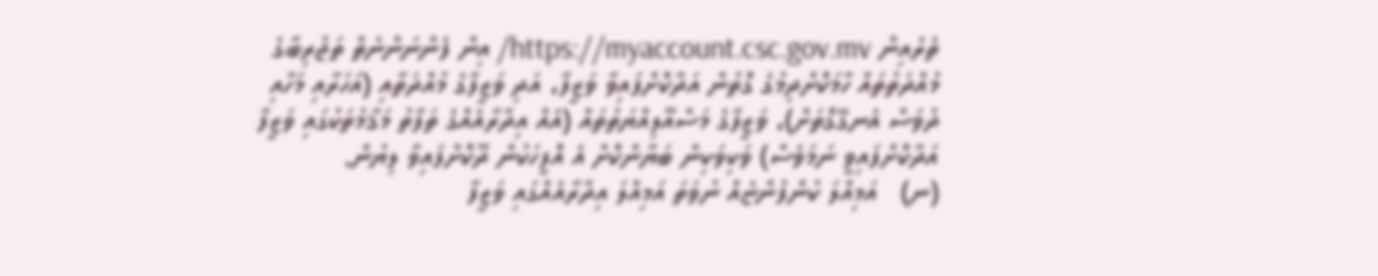ތެރެއިން https://myaccount.csc.gov.mv/ އިން ފެންނަންނެތް ތަޖުރިބާގެ މުއްދަތުތައް ހާމަކޮށްދިމުގެ ގޮތުން އަދާކޮށްފައިވާ ވަޒީފާ، އަދި ވަޒީފާގެ މުއްދަތާއި (އަހަރާއި މަހާއި ދުވަސް އެނގޭގޮތަށް)، ވަޒީފާގެ މަސްއޫލިއްޔަތުތައް (އެއް އިދާރާއެއްގެ ތަފާތު މަޤާމުތަކުގައި ވަޒީފާ އަދާކޮށްފައިވީ ނަމަވެސް) ވަކިވަކިން ބަޔާންކޮށް އެ އޮފީހަކުން ދޫކޮށްފައިވާ ލިޔުން.
(ނ)   އަމިއްލަ ކުންފުންޏެއް ނުވަތަ އަމިއްލަ އިދާރާއެއްގައި ވަޒީފާ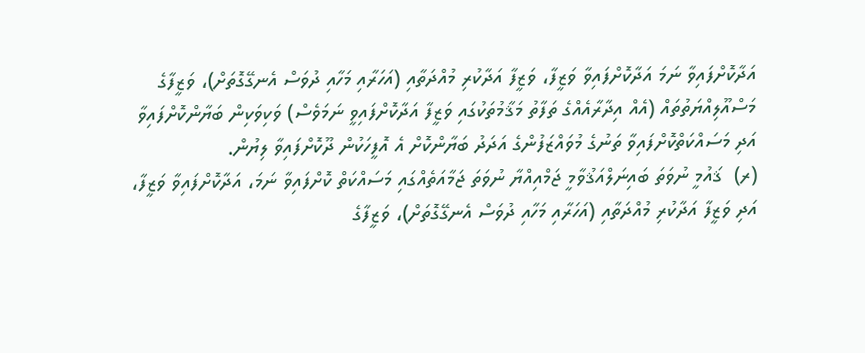އަދާކޮށްފައިވާ ނަމަ އަދާކޮށްފައިވާ ވަޒީފާ، ވަޒީފާ އަދާކުރި މުއްދަތާއި (އަހަރާއި މަހާއި ދުވަސް އެނގޭގޮތަށް)، ވަޒީފާގެ މަސްއޫލިއްޔަތުތައް (އެއް އިދާރާއެއްގެ ތަފާތު މަޤާމުތަކުގައި ވަޒީފާ އަދާކޮށްފައިވީ ނަމަވެސް) ވަކިވަކިން ބަޔާންކޮށްފައިވާ އަދި މަސައްކަތްކޮށްފައިވާ ތަނުގެ މުވައްޒަފުންގެ އަދަދު ބަޔާންކޮށް އެ އޮފީހަކުން ދޫކޮށްފައިވާ ލިޔުން.
(ރ)  ޤައުމީ ނުވަތަ ބައިނަލްއަޤުވާމީ ޖަމްއިއްޔާ ނުވަތަ ޖަމާއަތެއްގައި މަސައްކަތް ކޮށްފައިވާ ނަމަ، އަދާކޮށްފައިވާ ވަޒީފާ، އަދި ވަޒީފާ އަދާކުރި މުއްދަތާއި (އަހަރާއި މަހާއި ދުވަސް އެނގޭގޮތަށް)، ވަޒީފާގެ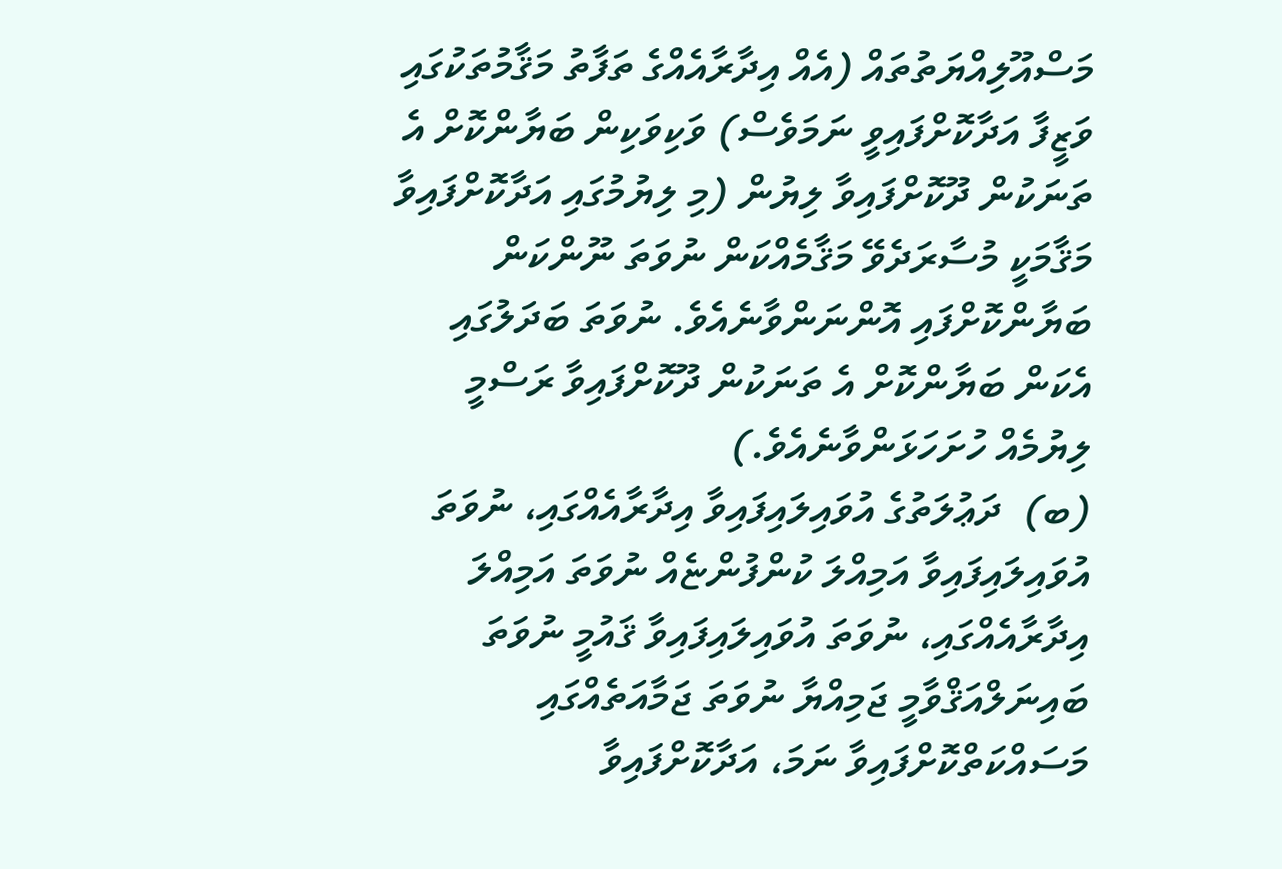މަސްއޫލިއްޔަތުތައް (އެއް އިދާރާއެއްގެ ތަފާތު މަޤާމުތަކުގައި ވަޒީފާ އަދާކޮށްފައިވީ ނަމަވެސް) ވަކިވަކިން ބަޔާންކޮށް އެ ތަނަކުން ދޫކޮށްފައިވާ ލިޔުން (މި ލިޔުމުގައި އަދާކޮށްފައިވާ މަޤާމަކީ މުސާރަދެވޭ މަޤާމެއްކަން ނުވަތަ ނޫންކަން ބަޔާންކޮށްފައި އޮންނަންވާނެއެވެ. ނުވަތަ ބަދަލުގައި އެކަން ބަޔާންކޮށް އެ ތަނަކުން ދޫކޮށްފައިވާ ރަސްމީ ލިޔުމެއް ހުށަހަޅަންވާނެއެވެ.)
(ބ)  ދަޢުލަތުގެ އުވައިލައިފައިވާ އިދާރާއެއްގައި، ނުވަތަ އުވައިލައިފައިވާ އަމިއްލަ ކުންފުންޏެއް ނުވަތަ އަމިއްލަ އިދާރާއެއްގައި، ނުވަތަ އުވައިލައިފައިވާ ޤައުމީ ނުވަތަ ބައިނަލްއަޤްވާމީ ޖަމިއްޔާ ނުވަތަ ޖަމާއަތެއްގައި މަސައްކަތްކޮށްފައިވާ ނަމަ، އަދާކޮށްފައިވާ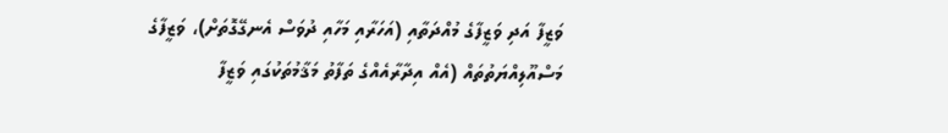ވަޒީފާ އަދި ވަޒީފާގެ މުއްދަތާއި (އަހަރާއި މަހާއި ދުވަސް އެނގޭގޮތަށް)، ވަޒީފާގެ މަސްއޫލިއްޔަތުތައް (އެއް އިދާރާއެއްގެ ތަފާތު މަޤާމުތަކުގައި ވަޒީފާ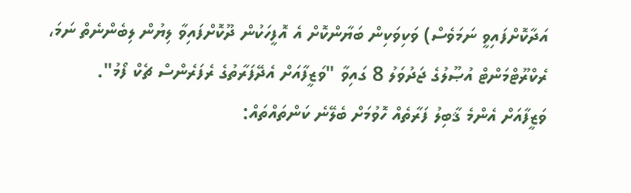އަދާކޮށްފައިވީ ނަމަވެސް) ވަކިވަކިން ބަޔާންކޮށް އެ އޮފީހަކުން ދޫކޮށްފައިވާ ލިޔުން ލިބެންނެތް ނަމަ، ރެކްރޫޓްމަންޓް އުޞޫލުގެ ޖަދުވަލު 8 ގައިވާ "ވަޒީފާއަށް އެދޭފަރާތުގެ ރެފަރެންސް ޗެކް ފޯމު".
ވަޒީފާއަށް އެންމެ ޤާބިލު ފަރާތެއް ހޮވުމަށް ބެލޭނެ ކަންތައްތައް: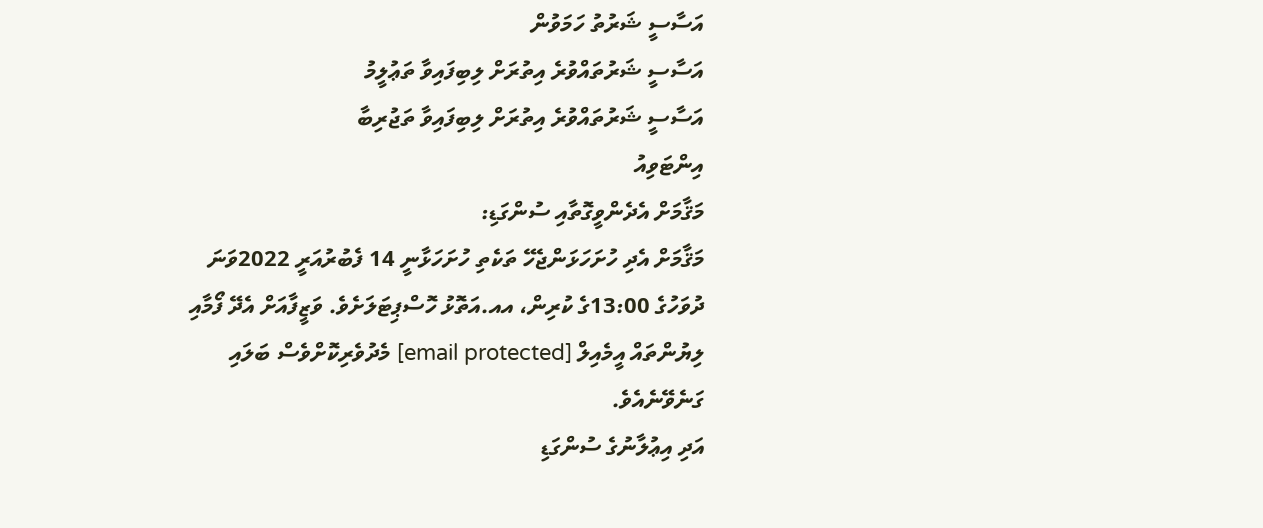އަސާސީ ޝަރުތު ހަމަވުން
އަސާސީ ޝަރުތައްވުރެ އިތުރަށް ލިބިފައިވާ ތަޢުލީމު
އަސާސީ ޝަރުތައްވުރެ އިތުރަށް ލިބިފައިވާ ތަޖުރިބާ
އިންޓަވިއު
މަޤާމަށް އެދެންވީގޮތާއި ސުންގަޑި:
މަޤާމަށް އެދި ހުށަހަޅަންޖެހޭ ތަކެތި ހުށަހަޅާނީ 14 ފެބުރުއަރީ 2022ވަނަ  ދުވަހުގެ 13:00ގެ ކުރިން، އއ.އަތޮޅު ހޮސްޕިޓަލަށެވެ. ވަޒީފާއަށް އެދޭ ފޯމާއި ލިޔުންތައް އީމެއިލް [email protected] މެދުވެރިކޮށްވެސް ބަލައި ގަނެވޭނެއެވެ.
އަދި އިޢުލާނުގެ ސުންގަޑި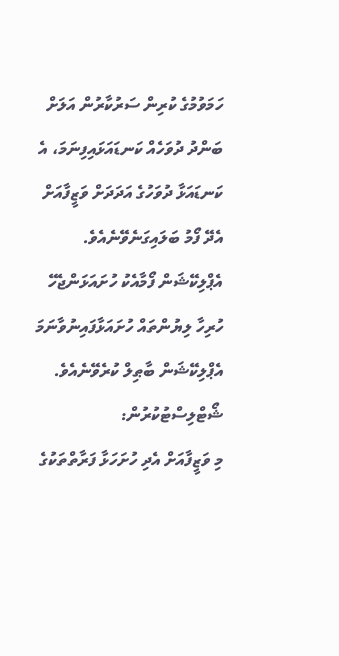ހަމަވުމުގެ ކުރިން ސަރުކާރުން އަލަށް ބަންދު ދުވަހެއް ކަނޑައަޅައިފިނަމަ، އެ ކަނޑައަޅާ ދުވަހުގެ އަދަދަށް ވަޒީފާއަށް އެދޭ ފޯމު ބަލައިގަނެވޭނެއެވެ.
އެޕްލިކޭޝަން ފޯމާއެކު ހުށައަޅަންޖެހޭ ހުރިހާ ލިޔުންތައް ހުށައަޅާފައިނުވާނަމަ އެޕްލިކޭޝަން ބާޠިލް ކުރެވޭނެއެވެ.
ޝޯޓްލިސްޓުކުރުން:
މި ވަޒީފާއަށް އެދި ހުށަހަޅާ ފަރާތްތަކުގެ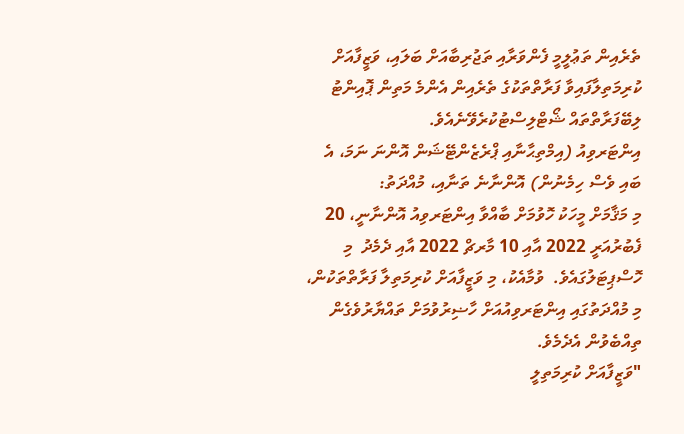ތެރެއިން ތަޢުލީމީ ފެންވަރާއި ތަޖުރިބާއަށް ބަލައި، ވަޒީފާއަށް ކުރިމަތިލާފައިވާ ފަރާތްތަކުގެ ތެރެއިން އެންމެ މަތިން ޕޮއިންޓު ލިބޭފަރާތްތައް ޝޯޓްލިސްޓުކުރެވޭނެއެވެ.
އިންޓަރވިއު (އިމްތިޙާނާއި ޕްރެޒެންޓޭޝަން އޮންނަ ނަމަ، އެ ބައި ވެސް ހިމެނުން) އޮންނާނެ ތަނާއި، މުއްދަތު:
މި މަޤާމަށް މީހަކު ހޮވުމަށް ބާއްވާ އިންޓަރވިއު އޮންނާނީ، 20 ފެބުރުއަރީ 2022 އާއި 10 މާރޗް 2022 އާއި ދެމެދު  މި ހޮސްޕިޓަލުގައެވެ.  ވުމާއެކު، މި ވަޒީފާއަށް ކުރިމަތިލާ ފަރާތްތަކުން، މި މުއްދަތުގައި އިންޓަރވިއުއަށް ހާޟިރުވުމަށް ތައްޔާރުވެގެން ތިއްބެވުން އެދެމެވެ.
"ވަޒީފާއަށް ކުރިމަތިލީ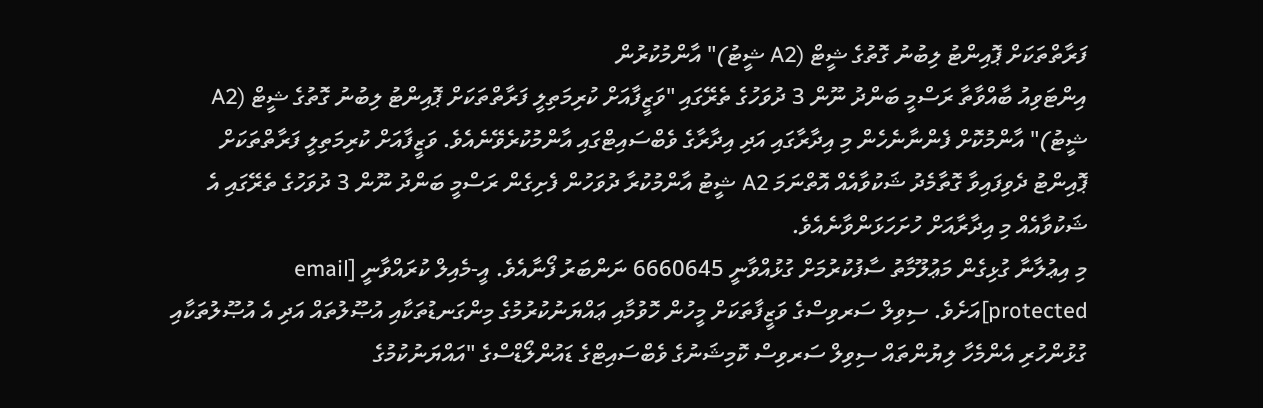ފަރާތްތަކަށް ޕޮއިންޓު ލިބުނު ގޮތުގެ ޝީޓް (A2 ޝީޓު)" އާންމުކުރުން
އިންޓަވިއު ބާއްވާތާ ރަސްމީ ބަންދު ނޫން 3 ދުވަހުގެ ތެރޭގައި "ވަޒީފާއަށް ކުރިމަތިލީ ފަރާތްތަކަށް ޕޮއިންޓު ލިބުނު ގޮތުގެ ޝީޓް (A2 ޝީޓު)" އާންމުކޮށް ފެންނާނެހެން މި އިދާރާގައި އަދި އިދާރާގެ ވެބްސައިޓްގައި އާންމުކުރެވޭނެއެވެ. ވަޒީފާއަށް ކުރިމަތިލީ ފަރާތްތަކަށް ޕޮއިންޓު ދެވިފައިވާ ގޮތާމެދު ޝަކުވާއެއް އޮތްނަމަ A2 ޝީޓު އާންމުކުރާ ދުވަހުން ފެށިގެން ރަސްމީ ބަންދު ނޫން 3 ދުވަހުގެ ތެރޭގައި އެ ޝަކުވާއެއް މި އިދާރާއަށް ހުށަހަޅަންވާނެއެވެ.
މި އިޢުލާނާ ގުޅިގެން މަޢުލޫމާތު ސާފުކުރުމަށް ގުޅުއްވާނީ 6660645 ނަންބަރު ފޯނާއެވެ. އީ-މެއިލް ކުރައްވާނީ [email protected]އަށެވެ. ސިވިލް ސަރވިސްގެ ވަޒީފާތަކަށް މީހުން ހޮވުމާއި ޢައްޔަނުކުރުމުގެ މިންގަނޑުތަކާއި އުޞޫލުތައް އަދި އެ އުޞޫލުތަކާއި ގުޅުންހުރި އެންމެހާ ލިޔުންތައް ސިވިލް ސަރވިސް ކޮމިޝަނުގެ ވެބްސައިޓްގެ ޑައުންލޯޑްސްގެ "އައްޔަނުކުމުގެ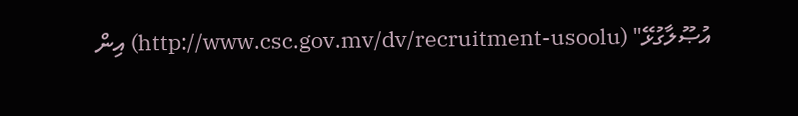އުޞޫލާގުޅޭ" (http://www.csc.gov.mv/dv/recruitment-usoolu) އިން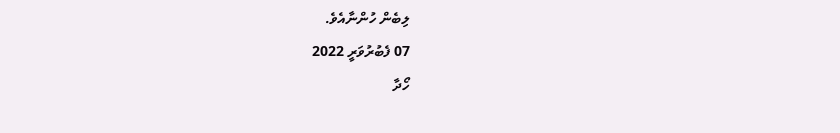ލިބެން ހުންނާއެވެ.
07 ފެބުރުވަރީ 2022
ހޯދާ